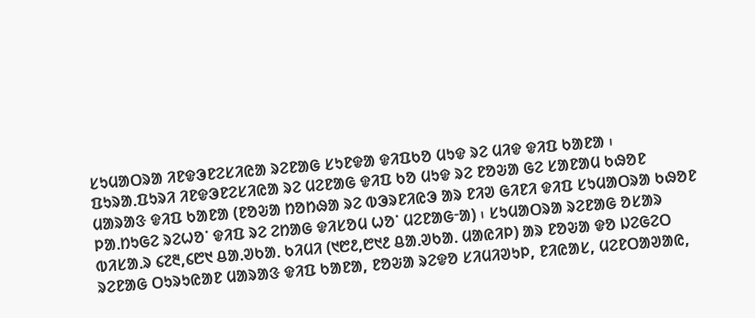ᱥᱩᱢᱟᱛᱨᱟ ᱤᱱᱫᱳᱱᱮᱥᱤᱭᱟ ᱨᱮᱱᱟᱜ ᱥᱩᱱᱫᱟ ᱫᱤᱯᱠᱚ ᱢᱩᱫ ᱨᱮ ᱢᱤᱫ ᱫᱤᱯ ᱠᱟᱱᱟ ᱾ ᱯᱩᱨᱟᱹᱯᱩᱨᱤ ᱤᱱᱫᱳᱱᱮᱥᱤᱭᱟ ᱨᱮ ᱢᱮᱱᱟᱜ ᱫᱤᱯ ᱠᱚ ᱢᱩᱫ ᱨᱮ ᱱᱚᱶᱟ ᱜᱮ ᱥᱟᱱᱟᱢ ᱠᱷᱚᱱ ᱢᱟᱨᱟᱝ ᱫᱤᱯ ᱠᱟᱱᱟ (ᱱᱚᱶᱟ ᱴᱚᱴᱷᱟ ᱨᱮ ᱵᱳᱨᱱᱤᱭᱳ ᱟᱨ ᱱᱤᱣ ᱜᱤᱱᱤ ᱫᱤᱯ ᱥᱩᱢᱟᱛᱨᱟ ᱠᱷᱚᱱ ᱞᱟᱹᱴᱩᱜᱮ ᱨᱮᱦᱚᱸ ᱫᱤᱯ ᱨᱮ ᱮᱴᱟᱜ ᱫᱤᱥᱚᱢ ᱦᱚᱸ ᱢᱮᱱᱟᱜᱼᱟ) ᱾ ᱥᱩᱢᱟᱛᱨᱟ ᱨᱮᱱᱟᱜ ᱚᱥᱟᱨ ᱵᱤᱥᱟᱹᱨ ᱔᱗᱓,᱔᱘᱑ ᱪᱟᱹᱣᱠᱟᱹ ᱠᱤᱢᱤ (᱑᱘᱒,᱘᱑᱒ ᱪᱟᱹᱣᱠᱟᱹ ᱢᱟᱭᱤᱞ) ᱟᱨ ᱱᱚᱶᱟ ᱫᱚ ᱡᱮᱜᱮᱛ ᱨᱮᱱᱟᱜ ᱛᱩᱨᱩᱭᱟᱱ ᱢᱟᱨᱟᱝ ᱫᱤᱯ ᱠᱟᱱᱟ, ᱱᱚᱶᱟ ᱨᱮᱫᱚ ᱥᱤᱢᱤᱣᱩᱞ, ᱱᱤᱭᱟᱥ, ᱢᱮᱱᱛᱟᱣᱟᱭ,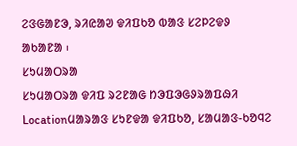ᱮᱝᱜᱟᱱᱳ, ᱨᱤᱭᱟᱣ ᱫᱤᱯᱠᱚ ᱵᱟᱝ ᱥᱮᱞᱮᱫᱽ ᱟᱠᱟᱱᱟ ᱾
ᱥᱩᱢᱟᱛᱨᱟ
ᱥᱩᱢᱟᱛᱨᱟ ᱫᱤᱯ ᱨᱮᱱᱟᱜ ᱴᱳᱯᱳᱜᱽᱨᱟᱯᱷᱤ
Locationᱢᱟᱨᱟᱝ ᱥᱩᱱᱫᱟ ᱫᱤᱯᱠᱚ, ᱥᱟᱢᱟᱝ-ᱠᱚᱧᱮ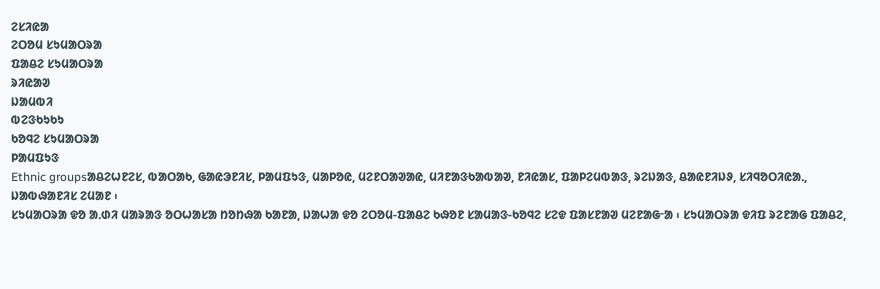ᱮᱥᱤᱭᱟ
ᱮᱛᱚᱢ ᱥᱩᱢᱟᱛᱨᱟ
ᱯᱟᱪᱮ ᱥᱩᱢᱟᱛᱨᱟ
ᱨᱤᱭᱟᱣ
ᱡᱟᱢᱵᱤ
ᱵᱮᱝᱠᱩᱠᱩ
ᱠᱚᱧᱮ ᱥᱩᱢᱟᱛᱨᱟ
ᱞᱟᱢᱯᱩᱝ
Ethnic groupsᱟᱪᱮᱦᱱᱮᱥ, ᱵᱟᱛᱟᱠ, ᱜᱟᱭᱳᱱᱤᱥ, ᱞᱟᱢᱯᱩᱝ, ᱢᱟᱞᱚᱭ, ᱢᱮᱱᱛᱟᱣᱟᱭ, ᱢᱤᱱᱟᱝᱠᱟᱵᱟᱣ, ᱱᱤᱭᱟᱥ, ᱯᱟᱞᱮᱢᱵᱟᱝ, ᱨᱮᱡᱟᱝ, ᱪᱟᱭᱱᱤᱡᱽ, ᱥᱤᱧᱚᱛᱤᱭᱟᱹ, ᱡᱟᱵᱷᱟᱱᱤᱥ ᱮᱢᱟᱱ ᱾
ᱥᱩᱢᱟᱛᱨᱟ ᱫᱚ ᱟᱹᱰᱤ ᱢᱟᱨᱟᱝ ᱚᱛᱦᱟᱥᱟ ᱴᱚᱴᱷᱟ ᱠᱟᱱᱟ, ᱡᱟᱦᱟ ᱫᱚ ᱮᱛᱚᱢ-ᱯᱟᱪᱮ ᱠᱷᱚᱱ ᱥᱟᱢᱟᱝ-ᱠᱚᱧᱮ ᱥᱮᱫ ᱯᱟᱥᱱᱟᱣ ᱢᱮᱱᱟᱜᱼᱟ ᱾ ᱥᱩᱢᱟᱛᱨᱟ ᱫᱤᱯ ᱨᱮᱱᱟᱜ ᱯᱟᱪᱮ,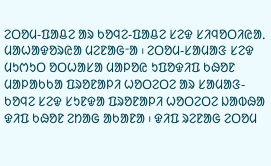ᱮᱛᱚᱢ-ᱯᱟᱪᱮ ᱟᱨ ᱠᱚᱧᱮ-ᱯᱟᱪᱮ ᱥᱮᱫ ᱥᱤᱧᱚᱛᱤᱭᱟᱹ ᱢᱟᱦᱟᱫᱚᱨᱭᱟ ᱢᱮᱱᱟᱜᱼᱟ ᱾ ᱮᱛᱚᱢ-ᱥᱟᱢᱟᱝ ᱥᱮᱫ ᱢᱩᱬᱩᱛ ᱚᱛᱦᱟᱥᱟ ᱢᱟᱞᱚᱭ ᱩᱯᱚᱫᱤᱯ ᱠᱷᱚᱱ ᱢᱟᱞᱟᱠᱠᱟ ᱯᱨᱚᱱᱟᱞᱤ ᱦᱚᱛᱮᱛᱮ ᱟᱨ ᱥᱟᱢᱟᱝ-ᱠᱚᱧᱮ ᱥᱮᱫ ᱥᱩᱱᱫᱟ ᱯᱨᱚᱱᱟᱞᱤ ᱦᱚᱛᱮᱛᱮ ᱡᱟᱵᱷᱟ ᱫᱤᱯ ᱠᱷᱚᱱ ᱮᱴᱟᱜ ᱟᱠᱟᱱᱟ ᱾ ᱫᱤᱯ ᱨᱮᱱᱟᱜ ᱮᱛᱚᱢ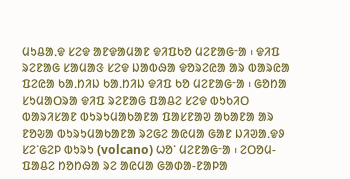ᱢᱩᱪᱟᱹᱫ ᱥᱮᱫ ᱟᱱᱫᱟᱢᱟᱱ ᱫᱤᱯᱠᱚ ᱢᱮᱱᱟᱜᱼᱟ ᱾ ᱫᱤᱯ ᱨᱮᱱᱟᱜ ᱥᱟᱢᱟᱝ ᱥᱮᱫ ᱡᱟᱵᱷᱟ ᱫᱚᱨᱮᱭᱟ ᱟᱨ ᱵᱟᱨᱭᱟ ᱯᱮᱭᱟ ᱠᱟᱹᱴᱤᱡ ᱠᱟᱹᱴᱤᱡ ᱫᱤᱯ ᱠᱚ ᱢᱮᱱᱟᱜᱼᱟ ᱾ ᱜᱚᱴᱟ ᱥᱩᱢᱟᱛᱨᱟ ᱫᱤᱯ ᱨᱮᱱᱟᱜ ᱯᱟᱪᱮ ᱥᱮᱫ ᱵᱩᱠᱤᱛ ᱵᱟᱨᱤᱥᱟᱱ ᱵᱩᱨᱩᱢᱟᱠᱟᱱᱟ ᱯᱟᱥᱱᱟᱣ ᱟᱠᱟᱱᱟ ᱟᱨ ᱱᱚᱶᱟ ᱵᱩᱨᱩᱢᱟᱠᱟᱱᱟ ᱨᱮᱜᱮ ᱟᱭᱢᱟ ᱜᱟᱱ ᱡᱤᱣᱟᱹᱫᱽ ᱥᱮᱸᱜᱮᱞ ᱵᱩᱨᱩ (volcano) ᱦᱚᱸ ᱢᱮᱱᱟᱜᱼᱟ ᱾ ᱮᱛᱚᱢ-ᱯᱟᱪᱮ ᱴᱚᱴᱷᱟ ᱨᱮ ᱟᱭᱢᱟ ᱜᱟᱰᱟ-ᱱᱟᱞᱟ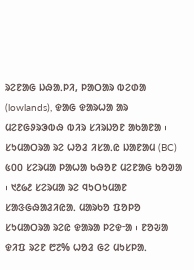ᱨᱮᱱᱟᱜ ᱡᱷᱟᱹᱞᱤ, ᱞᱟᱛᱟᱨ ᱵᱮᱰᱟ (lowlands), ᱫᱟᱜ ᱫᱟᱨᱦᱟ ᱟᱨ ᱢᱮᱱᱜᱽᱨᱳᱵᱷ ᱵᱤᱨ ᱥᱤᱨᱡᱚᱱ ᱟᱠᱟᱱᱟ ᱾
ᱥᱩᱢᱟᱛᱨᱟ ᱨᱮ ᱦᱚᱲ ᱤᱥᱟᱹᱭ ᱡᱟᱱᱟᱢ (BC) ᱕᱐᱐ ᱥᱮᱨᱢᱟ ᱞᱟᱦᱟ ᱠᱷᱚᱱ ᱢᱮᱱᱟᱜ ᱠᱚᱣᱟ ᱾ ᱑᱒᱙᱒ ᱥᱮᱨᱢᱟ ᱨᱮ ᱧᱩᱛᱩᱢᱟᱱ ᱥᱟᱝᱜᱷᱟᱲᱤᱭᱟᱹ ᱢᱟᱨᱠᱚ ᱯᱚᱞᱚ ᱥᱩᱢᱟᱛᱨᱟ ᱨᱮᱭ ᱫᱟᱨᱟ ᱞᱮᱫᱼᱟ ᱾ ᱱᱚᱶᱟ ᱫᱤᱯ ᱨᱮᱱ ᱘᱗% ᱦᱚᱲ ᱜᱮ ᱢᱩᱥᱞᱟᱹ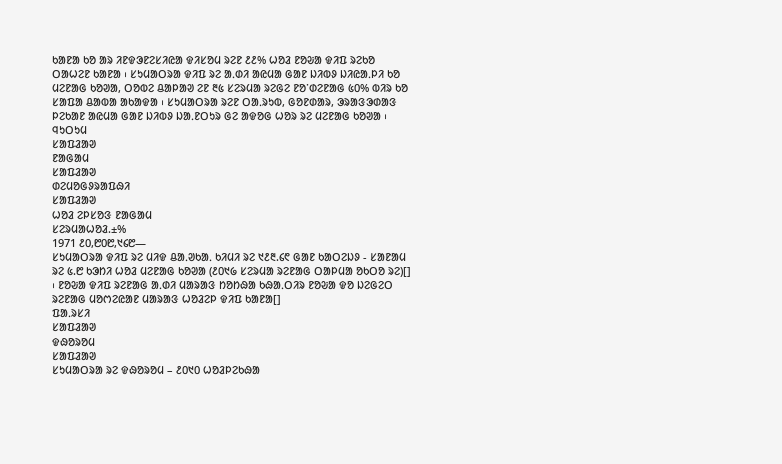ᱠᱟᱱᱟ ᱠᱚ ᱟᱨ ᱤᱱᱫᱳᱱᱮᱥᱤᱭᱟ ᱫᱤᱥᱚᱢ ᱨᱮᱱ ᱒᱒% ᱦᱚᱲ ᱱᱚᱶᱟ ᱫᱤᱯ ᱨᱮᱠᱚ ᱛᱟᱦᱮᱱ ᱠᱟᱱᱟ ᱾ ᱥᱩᱢᱟᱛᱨᱟ ᱫᱤᱯ ᱨᱮ ᱟᱹᱰᱤ ᱟᱭᱢᱟ ᱜᱟᱱ ᱡᱤᱵᱽ ᱡᱤᱭᱟᱹᱞᱤ ᱠᱚ ᱢᱮᱱᱟᱜ ᱠᱚᱣᱟ, ᱛᱚᱵᱮ ᱪᱟᱞᱟᱣ ᱮᱱ ᱓᱕ ᱥᱮᱨᱢᱟ ᱨᱮᱜᱮ ᱱᱚᱸᱰᱮᱱᱟᱜ ᱕᱐% ᱵᱤᱨ ᱠᱚ ᱥᱟᱯᱟ ᱪᱟᱵᱟ ᱟᱠᱟᱫᱟ ᱾ ᱥᱩᱢᱟᱛᱨᱟ ᱨᱮᱱ ᱛᱟᱹᱨᱩᱵ, ᱜᱚᱱᱰᱟᱨ, ᱳᱨᱟᱝᱳᱰᱟᱝ ᱞᱮᱠᱟᱱ ᱟᱭᱢᱟ ᱜᱟᱱ ᱡᱤᱵᱽ ᱡᱟᱹᱱᱛᱩᱨ ᱜᱮ ᱟᱫᱚᱜ ᱦᱚᱨ ᱨᱮ ᱢᱮᱱᱟᱜ ᱠᱚᱣᱟ ᱾
ᱧᱩᱛᱩᱢ
ᱥᱟᱯᱲᱟᱣ
ᱱᱟᱜᱟᱢ
ᱥᱟᱯᱲᱟᱣ
ᱰᱮᱢᱚᱜᱽᱨᱟᱯᱷᱤ
ᱥᱟᱯᱲᱟᱣ
ᱦᱚᱲ ᱮᱞᱥᱚᱝ ᱱᱟᱜᱟᱢ
ᱥᱮᱨᱢᱟᱦᱚᱲ.±%
1971 ᱒᱐,᱘᱐᱘,᱑᱔᱘—
ᱥᱩᱢᱟᱛᱨᱟ ᱫᱤᱯ ᱨᱮ ᱢᱤᱫ ᱪᱟᱹᱣᱠᱟᱹ ᱠᱤᱢᱤ ᱨᱮ ᱑᱒᱓.᱔᱖ ᱜᱟᱱ ᱠᱟᱛᱮᱡᱽ - ᱥᱟᱱᱟᱢ ᱨᱮ ᱕.᱘ ᱠᱳᱴᱤ ᱦᱚᱲ ᱢᱮᱱᱟᱜ ᱠᱚᱣᱟ (᱒᱐᱑᱙ ᱥᱮᱨᱢᱟ ᱨᱮᱱᱟᱜ ᱛᱟᱞᱢᱟ ᱚᱠᱛᱚ ᱨᱮ)[] ᱾ ᱱᱚᱶᱟ ᱫᱤᱯ ᱨᱮᱱᱟᱜ ᱟᱹᱰᱤ ᱢᱟᱨᱟᱝ ᱴᱚᱴᱷᱟ ᱠᱷᱟᱹᱛᱤᱨ ᱱᱚᱶᱟ ᱫᱚ ᱡᱮᱜᱮᱛ ᱨᱮᱱᱟᱜ ᱢᱚᱬᱮᱭᱟᱱ ᱢᱟᱨᱟᱝ ᱦᱚᱲᱮᱞ ᱫᱤᱯ ᱠᱟᱱᱟ[]
ᱯᱟᱹᱨᱥᱤ
ᱥᱟᱯᱲᱟᱣ
ᱫᱷᱚᱨᱚᱢ
ᱥᱟᱯᱲᱟᱣ
ᱥᱩᱢᱟᱛᱨᱟ ᱨᱮ ᱫᱷᱚᱨᱚᱢ – ᱒᱐᱑᱐ ᱦᱚᱲᱞᱮᱠᱷᱟ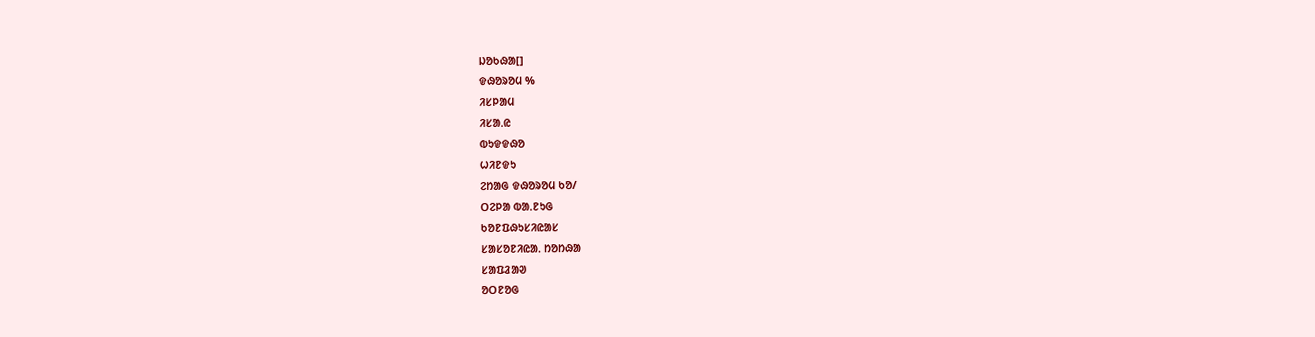ᱡᱚᱠᱷᱟ[]
ᱫᱷᱚᱨᱚᱢ %
ᱤᱥᱞᱟᱢ
ᱤᱥᱟᱹᱭ
ᱵᱩᱫᱫᱷᱚ
ᱦᱤᱱᱫᱩ
ᱮᱴᱟᱜ ᱫᱷᱚᱨᱚᱢ ᱠᱚ/
ᱛᱮᱞᱟ ᱵᱟᱹᱱᱩᱜ
ᱠᱚᱱᱯᱷᱩᱥᱤᱭᱟᱥ
ᱥᱟᱥᱚᱱᱤᱭᱟᱹ ᱴᱚᱴᱷᱟ
ᱥᱟᱯᱲᱟᱣ
ᱚᱛᱱᱚᱜ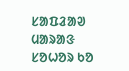ᱥᱟᱯᱲᱟᱣ
ᱢᱟᱨᱟᱝ ᱥᱚᱦᱚᱨ ᱠᱚ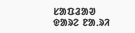ᱥᱟᱯᱲᱟᱣ
ᱫᱟᱨᱮ ᱱᱟᱹᱨᱤ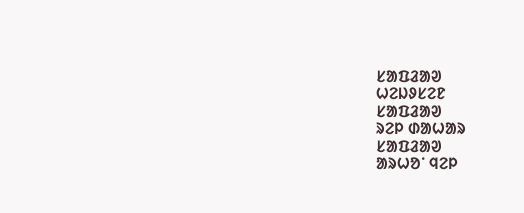ᱥᱟᱯᱲᱟᱣ
ᱦᱮᱡᱽᱥᱮᱱ
ᱥᱟᱯᱲᱟᱣ
ᱨᱮᱞ ᱰᱟᱦᱟᱨ
ᱥᱟᱯᱲᱟᱣ
ᱟᱨᱦᱚᱸ ᱧᱮᱞ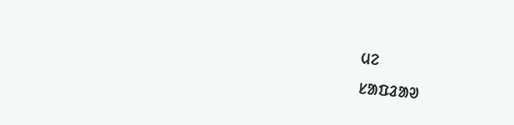ᱢᱮ
ᱥᱟᱯᱲᱟᱣ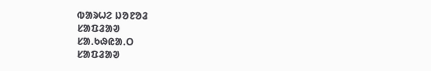ᱵᱟᱨᱦᱮ ᱡᱚᱱᱚᱲ
ᱥᱟᱯᱲᱟᱣ
ᱥᱟᱹᱠᱷᱭᱟᱹᱛ
ᱥᱟᱯᱲᱟᱣ